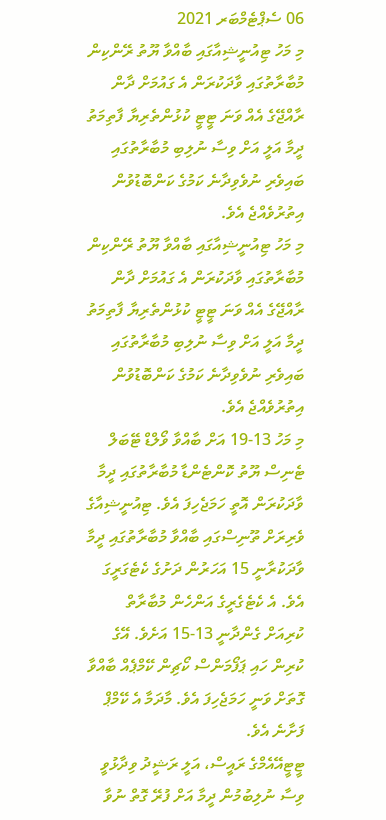06 ސެޕްޓެމްބަރ 2021
މި މަހު ޓިއުނީޝިއާގައި ބާއްވާ ޔޫތު ރޭންކިން މުބާރާތުގައި ވާދަކުރަން އެ ގައުމަށް ދާން ރާއްޖޭގެ އެއް ވަނަ ޓީޓީ ކުޅުންތެރިޔާ ފާތިމަތު ދީމާ އަލީ އަށް ވިސާ ނުލިބި މުބާރާތުގައި ބައިވެރި ނުވެވިދާނެ ކަމުގެ ކަންބޮޑުވުން އިތުރުވެއްޖެ އެވެ.
މި މަހު ޓިއުނީޝިއާގައި ބާއްވާ ޔޫތު ރޭންކިން މުބާރާތުގައި ވާދަކުރަން އެ ގައުމަށް ދާން ރާއްޖޭގެ އެއް ވަނަ ޓީޓީ ކުޅުންތެރިޔާ ފާތިމަތު ދީމާ އަލީ އަށް ވިސާ ނުލިބި މުބާރާތުގައި ބައިވެރި ނުވެވިދާނެ ކަމުގެ ކަންބޮޑުވުން އިތުރުވެއްޖެ އެވެ.
މި މަހު 13-19 އަށް ބާއްވާ ވޯލްޑް ޓޭބަލް ޓެނިސް ޔޫތު ކޮންޓެންޑާ މުބާރާތުގައި ދީމާ ވާދަކުރަން އޮތީ ހަމަޖެހިފަ އެވެ. ޓިއުނީޝިއާގެ ވެރިރަށް ތޫނިސްގައި ބާއްވާ މުބާރާތުގައި ދީމާ ވާދަކުރާނީ 15 އަހަރުން ދަށުގެ ކެޓެގަރީގަ އެވެ. އެ ކެޓެގެރީގެ އަންހެން މުބާރާތް ކުރިއަށް ގެންދާނީ 13-15 އަށެވެ. އޭގެ ކުރިން ހައި ޕަފޯމަންސް ކޯޗިން ކޭމްޕެއް ބާއްވާ ގޮތަށް ވަނީ ހަމަޖެހިފަ އެވެ. މާދަމާ އެ ކޭމްޕް ފަށާނެ އެވެ.
ޓީޓީއޭއެމްގެ ރައީސް، އަލީ ރަޝީދު ވިދާޅުވީ ވިސާ ނުލިބުމުން ދީމާ އަށް ފުރޭ ގޮތް ނުވާ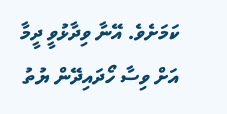ކަމަށެވެ. އޭނާ ވިދާޅުވީ ދީމާ އަށް ވިސާ ހޯދައިދޭން ޔުތު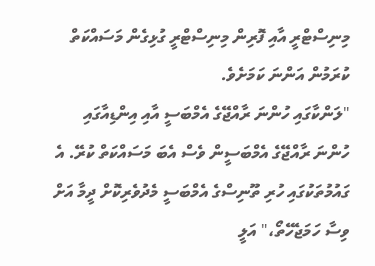މިނިސްޓްރީ އާއި ފޮރިން މިނިސްޓްރީ ގުޅިގެން މަސައްކަތް ކުރަމުން އަންނަ ކަމަށެވެ.
"ލަންކާގައި ހުންނަ ރާއްޖޭގެ އެމްބަސީ އާއި އިންޑިއާގައި ހުންނަ ރާއްޖޭގެ އެމްބަސީން ވެސް އެބަ މަސައްކަތް ކުރޭ. އެ ގައުމުތަކުގައި ހުރި ތޫނިސްގެ އެމްބަސީ މެދުވެރިކޮށް ދީމާ އަށް ވިސާ ހަމަޖެހޭތޯ،" އަލީ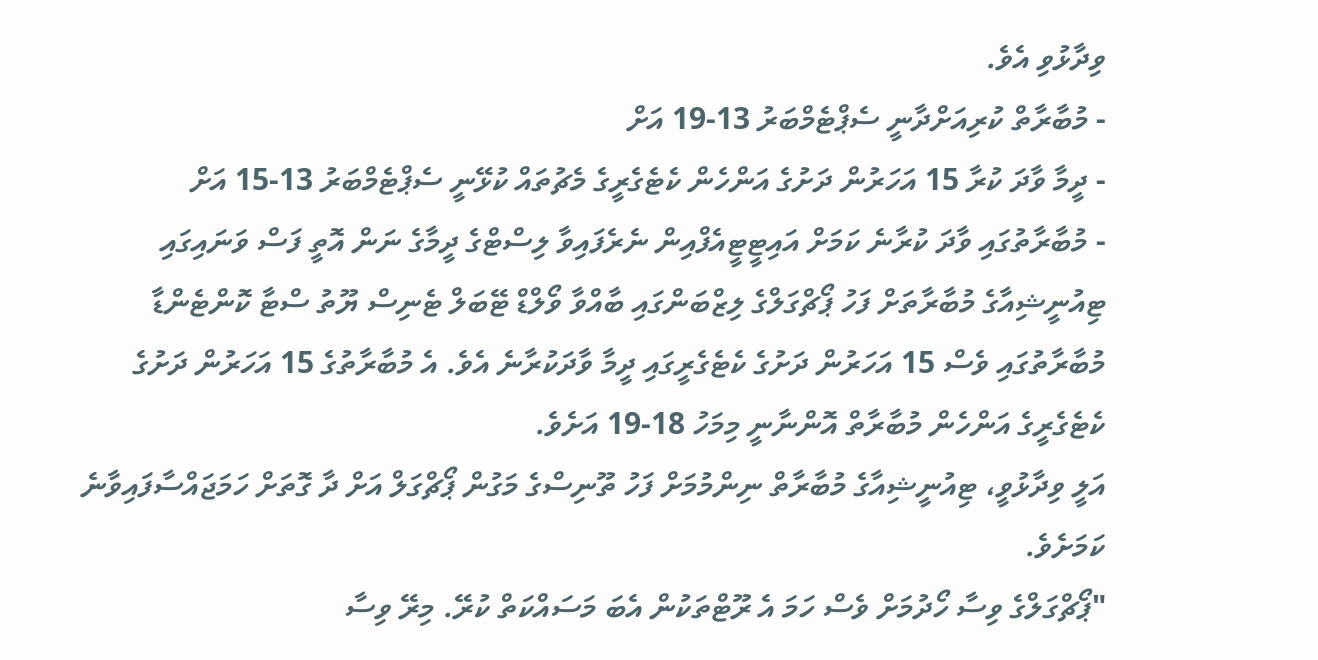ވިދާޅުވި އެވެ.
- މުބާރާތް ކުރިއަށްދާނީ ސެޕްޓެމްބަރު 13-19 އަށް
- ދީމާ ވާދަ ކުރާ 15 އަހަރުން ދަށުގެ އަންހެން ކެޓެގެރީގެ މެޗުތައް ކުޅޭނީ ސެޕްޓެމްބަރު 13-15 އަށް
- މުބާރާތުގައި ވާދަ ކުރާނެ ކަމަށް އައިޓީޓީއެފްއިން ނެރެފައިވާ ލިސްޓްގެ ދީމާގެ ނަން އޮތީ ފަސް ވަނައިގައި
ޓިއުނީޝިއާގެ މުބާރާތަށް ފަހު ޕޯޗްގަލްގެ ލިޒްބަންގައި ބާއްވާ ވޯލްޑް ޓޭބަލް ޓެނިސް ޔޫތު ސްޓާ ކޮންޓެންޑާ މުބާރާތުގައި ވެސް 15 އަހަރުން ދަށުގެ ކެޓެގެރީގައި ދީމާ ވާދަކުރާނެ އެވެ. އެ މުބާރާތުގެ 15 އަހަރުން ދަށުގެ ކެޓެގެރީގެ އަންހެން މުބާރާތް އޮންނާނީ މިމަހު 18-19 އަށެވެ.
އަލީ ވިދާޅުވީ، ޓިއުނީޝިއާގެ މުބާރާތް ނިންމުމަށް ފަހު ތޫނިސްގެ މަގުން ޕޯޗްގަލް އަށް ދާ ގޮތަށް ހަމަޖައްސާފައިވާނެ ކަމަށެވެ.
"ޕޯޗްގަލްގެ ވިސާ ހޯދުމަށް ވެސް ހަމަ އެ ރޫޓްތަކުން އެބަ މަސައްކަތް ކުރޭ. މިރޭ ވިސާ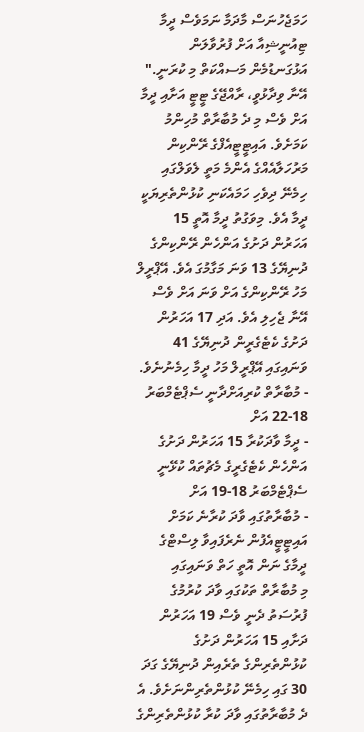ހަމަޖެހުނަސް މާދަމާ ނަމަވެސް ދީމާ ޓިއުނީޝިއާ އަށް ފުރުވާލަން އަޅުގަނޑުމެން މަސއްކަތް މި ކުރަނީ."
އޭނާ ވިދާޅުވީ، ރާއްޖޭގެ ޓީޓީ އަށާއި ދީމާ އަށް ވެސް މި ދެ މުބާރާތް މުހިންމު ކަމަށެވެ. އައިޓީޓީއެފްގެ ރޭންކިން މަރުހަލާއެއްގެ އެންމެ މަތީ ލެވަލްގައި ހިމެނޭ ދިވެހި ހަމައެކަނި ކުޅުންތެރިޔަކީ ދީމާ އެވެ. މިވަގުތު ދީމާ އޮތީ 15 އަހަރުން ދަށުގެ އަންހެން ރޭންކިންގެ ދުނިޔޭގެ 13 ވަނަ މަގާމުގަ އެވެ. އޭޕްރީލް މަހު ރޭންކިންގެ އަށް ވަނަ އަށް ވެސް އޭނާ ޖެހިލި އެވެ. އަދި 17 އަހަރުން ދަށުގެ ކެޓެގެރީން ދުނިޔޭގެ 41 ވަނައިގައި އޭޕްރީލް މަހު ދީމާ ހިމެނުނެވެ.
- މުބާރާތް ކުރިއަށްދާނީ ސެޕްޓެމްބަރު 18-22 އަށް
- ދީމާ ވާދަކުރާ 15 އަހަރުން ދަށުގެ އަންހެން ކެޓެގެރީގެ މެޗުތައް ކުޅޭނީ ސެޕްޓެމްބަރު 18-19 އަށް
- މުބާރާތުގައި ވާދަ ކުރާނެ ކަމަށް އައިޓީޓީއެފުން ނެރެފައިވާ ލިސްޓްގެ ދީމާގެ ނަން އޮތީ ހަތް ވަނައިގައި
މި މުބާރާތް ތަކުގައި ވާދަ ކުރުމުގެ ފުރުސަތު ދެނީ ވެސް 19 އަހަރުން ދަށާއި 15 އަހަރުން ދަށުގެ ކުޅުންތެރިންގެ ތެރެއިން ދުނިޔޭގެ ގަދަ 30 ގައި ހިމެނޭ ކުޅުންތެރިންނަށެވެ. އެ ދެ މުބާރާތުގައި ވާދަ ކުރާ ކުޅުންތެރިންގެ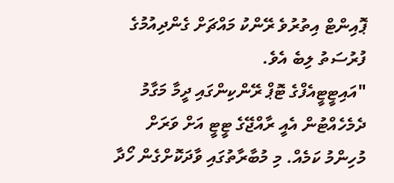ޕޮއިންޓް އިތުރުވެ ރޭންކު މައްޗަށް ގެންދިއުމުގެ ފުރުސަތު ލިބެ އެވެ.
"އައިޓީޓީއެފްގެ ޓޮޕް ރޭންކިންގައި ދީމާ މަގާމު ދެމެހެއްޓުން އެއީ ރާއްޖޭގެ ޓީޓީ އަށް ވަރަށް މުހިންމު ކަމެއް. މި މުބާރާތުގައި ވާދަކޮށްގެން ހޯދާ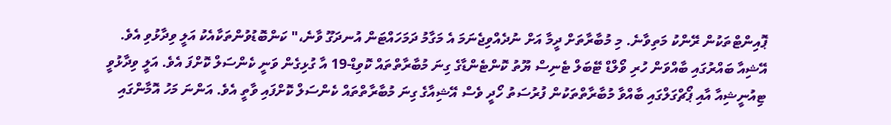ޕޮއިންޓްތަކުން ރޭންކު މަތިވާނެ. މި މުބާރާތަށް ދީމާ އަށް ނުދެއްވިޖެނަމަ އެ މަގާމު ދަމަހައްޓަން އުނދަގޫ ވާނެ،" ކަންބޮޑުވުންތަކާއެކު އަލީ ވިދާޅުވި އެވެ.
އޭޝިއާ ބައްރުގައި ބާއްވަން ހުރި ވޯލްޑް ޓޭބަލް ޓެނިސް ޔޫތު ކޮންޓެންޑާގެ ގިނަ މުބާރާތްތައް ކޮވިޑް-19 އާ ގުޅިގެން ވަނީ ކެންސަލް ކޮށްފަ އެވެ. އަލީ ވިދާޅުވީ ޓިއުނީޝިއާ އާއި ޕޯޗްގަލްގައި ބާއްވާ މުބާރާތްތަކުން ފުރުސަތު ހޯދީ ވެސް އޭޝިއާގެ ގިނަ މުބާރާތްތައް ކެންސަލް ކޮށްފައި ވާތީ އެވެ. އަންނަ މަހު އޮމާންގައި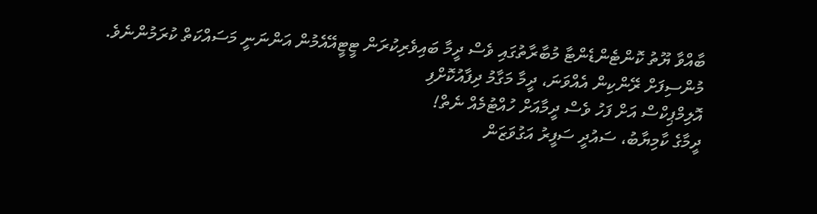ބާއްވާ ޔޫތު ކޮންޓެންޑެންޓާ މުބާރާތުގައި ވެސް ދީމާ ބައިވެރިކުރަން ޓީޓީއޭއެމުން އަންނަނީ މަސައްކަތް ކުރަމުންނެވެ.
މުންސިފަށް ރޭންކިން އެއްވަނަ، ދީމާ މަގާމު ދިފާއުކޮށްފި
އޮލިމްޕިކްސް އަށް ފަހު ވެސް ދީމާއަށް ހުއްޓުމެއް ނެތް!
ދީމާގެ ކާމިޔާބު، ސައުދީ ސަފީރު އަގުވަޒަން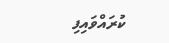ކުރައްވައިފި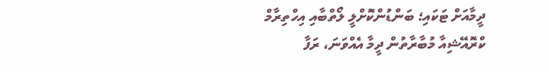ދީމާއަށް ޓަކައި؛ ބަންޑުންކޮށްލީ ލޯތްބާއި އިހްތިރާމް
ކްރޮއޭޝިއާ މުބާރާތުން ދީމާ އެއްވަނަ، ރަފާ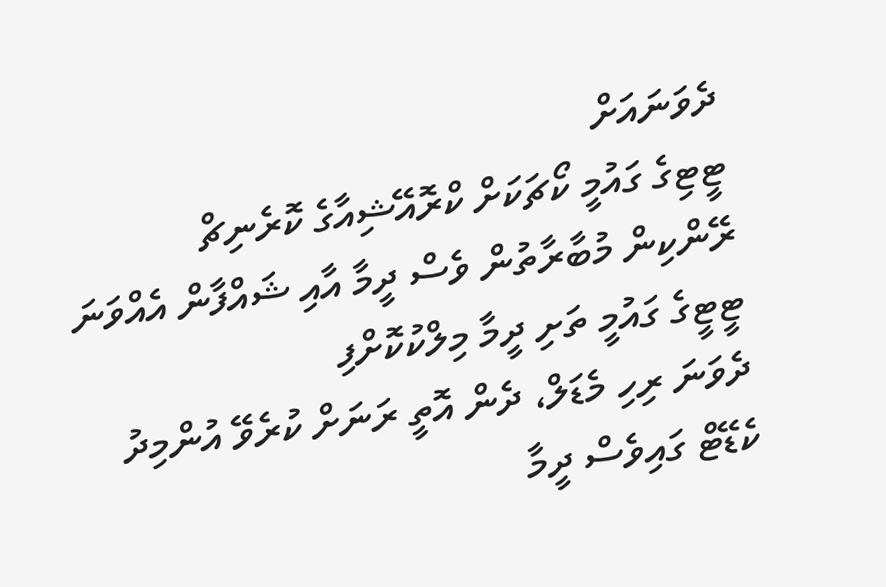ދެވަނައަށް
ޓީޓިގެ ގައުމީ ކޯޗަކަށް ކްރޮއޭޝިއާގެ ކޮރެނިޗް
ރޭންކިން މުބާރާތުން ވެސް ދީމާ އާއި ޝައްފާން އެއްވަނަ
ޓީޓީގެ ގައުމީ ތަށި ދީމާ މިލްކުކޮށްފި
ދެވަނަ ރިހި މެޑަލް، ދެން އޮތީ ރަނަށް ކުރެވޭ އުންމިދު
ކެޑޭޓް ގައިވެސް ދީމާ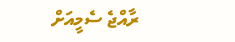ރާއްޖެ ސެމީއަށް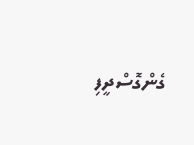ގެންގޮސްދީފި